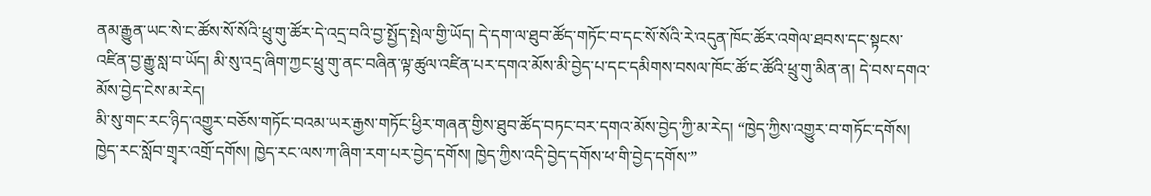ནམ་རྒྱུན་ཡང་སེ་ང་ཚོས་སོ་སོའི་ཕྲུ་གུ་ཚོར་དེ་འདྲ་བའི་བྱ་སྤྱོད་སྤེལ་གྱི་ཡོད། དེ་དག་ལ་ཐུབ་ཚོད་གཏོང་བ་དང་སོ་སོའི་རེ་འདུན་ཁོང་ཚོར་འགེལ་ཐབས་དང་སྟངས་འཛིན་བྱ་རྒྱུ་སླ་བ་ཡོད། མི་སུ་འདྲ་ཞིག་ཀྱང་ཕྲུ་གུ་ནང་བཞིན་ལྟ་ཚུལ་འཛིན་པར་དགའ་མོས་མི་བྱེད་པ་དང་དམིགས་བསལ་ཁོང་ཚོ་ང་ཚོའི་ཕྲུ་གུ་མིན་ན། དེ་བས་དགའ་མོས་བྱེད་ངེས་མ་རེད།
མི་སུ་གང་རང་ཉིད་འགྱུར་བཅོས་གཏོང་བའམ་ཡར་རྒྱས་གཏོང་ཕྱིར་གཞན་གྱིས་ཐུབ་ཚོད་བཏང་བར་དགའ་མོས་བྱེད་ཀྱི་མ་རེད། “ཁྱེད་ཀྱིས་འགྱུར་བ་གཏོང་དགོས། ཁྱེད་རང་སློབ་གྲྭར་འགྲོ་དགོས། ཁྱེད་རང་ལས་ཀ་ཞིག་རག་པར་བྱེད་དགོས། ཁྱེད་ཀྱིས་འདི་བྱེད་དགོས་ཕ་གི་བྱེད་དགོས་”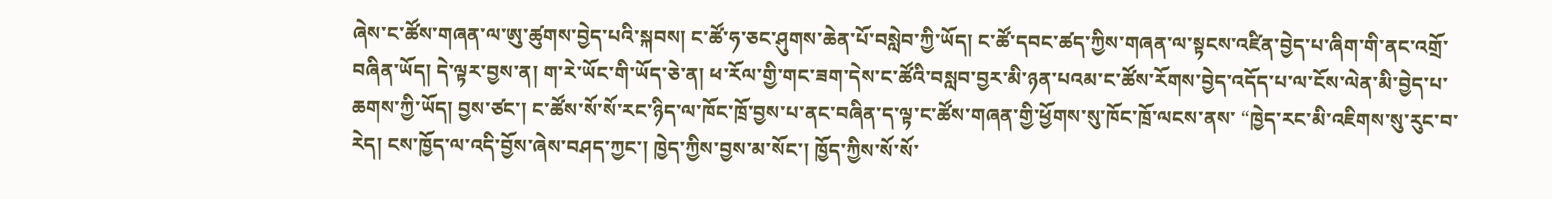ཞེས་ང་ཚོས་གཞན་ལ་ཨུ་ཚུགས་བྱེད་པའི་སྐབས། ང་ཚོ་ཧ་ཅང་ཤུགས་ཆེན་པོ་བསླེབ་ཀྱི་ཡོད། ང་ཚོ་དབང་ཚད་ཀྱིས་གཞན་ལ་སྟངས་འཛིན་བྱེད་པ་ཞིག་གི་ནང་འགྲོ་བཞིན་ཡོད། དེ་ལྟར་བྱས་ན། ག་རེ་ཡོང་གི་ཡོད་ཅེ་ན། ཕ་རོལ་གྱི་གང་ཟག་དེས་ང་ཚོའི་བསླབ་བྱར་མི་ཉན་པའམ་ང་ཚོས་རོགས་བྱེད་འདོད་པ་ལ་ངོས་ལེན་མི་བྱེད་པ་ཆགས་ཀྱི་ཡོད། བྱས་ཙང་། ང་ཚོས་སོ་སོ་རང་ཉིད་ལ་ཁོང་ཁྲོ་བྱས་པ་ནང་བཞིན་ད་ལྟ་ང་ཚོས་གཞན་གྱི་ཕྱོགས་སུ་ཁོང་ཁྲོ་ལངས་ནས་ “ཁྱེད་རང་མི་འཇིགས་སུ་རུང་བ་རེད། ངས་ཁྱོད་ལ་འདི་བྱོས་ཞེས་བཤད་ཀྱང་། ཁྱེད་ཀྱིས་བྱས་མ་སོང་། ཁྱོད་ཀྱིས་སོ་སོ་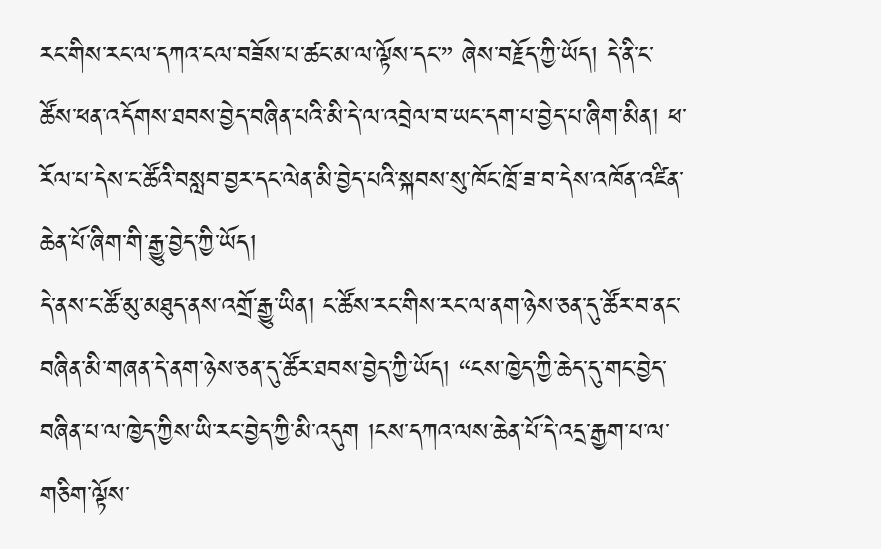རང་གིས་རང་ལ་དཀའ་ངལ་བཟོས་པ་ཚང་མ་ལ་ལྟོས་དང་” ཞེས་བརྗོད་ཀྱི་ཡོད། དེ་ནི་ང་ཚོས་ཕན་འདོགས་ཐབས་བྱེད་བཞིན་པའི་མི་དེ་ལ་འབྲེལ་བ་ཡང་དག་པ་བྱེད་པ་ཞིག་མིན། ཕ་རོལ་པ་དེས་ང་ཚོའི་བསླབ་བྱར་དང་ལེན་མི་བྱེད་པའི་སྐབས་སུ་ཁོང་ཁྲོ་ཟ་བ་དེས་འཁོན་འཛིན་ཆེན་པོ་ཞིག་གི་རྒྱུ་བྱེད་ཀྱི་ཡོད།
དེ་ནས་ང་ཚོ་མུ་མཐུད་ནས་འགྲོ་རྒྱུ་ཡིན། ང་ཚོས་རང་གིས་རང་ལ་ནག་ཉེས་ཅན་དུ་ཚོར་བ་ནང་བཞིན་མི་གཞན་དེ་ནག་ཉེས་ཅན་དུ་ཚོར་ཐབས་བྱེད་ཀྱི་ཡོད། “ངས་ཁྱེད་ཀྱི་ཆེད་དུ་གང་བྱེད་བཞིན་པ་ལ་ཁྱེད་ཀྱིས་ཡི་རང་བྱེད་ཀྱི་མི་འདུག །ངས་དཀའ་ལས་ཆེན་པོ་དེ་འདྲ་རྒྱག་པ་ལ་གཅིག་ལྟོས་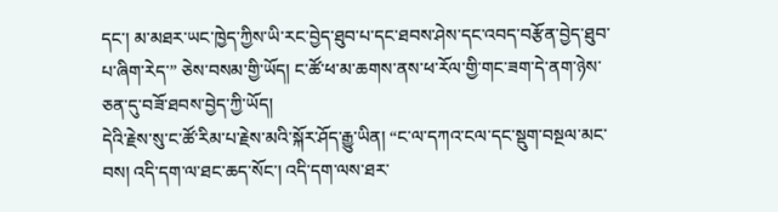དང་། མ་མཐར་ཡང་ཁྱེད་ཀྱིས་ཡི་རང་བྱེད་ཐུབ་པ་དང་ཐབས་ཤེས་དང་འབད་བརྩོན་བྱེད་ཐུབ་པ་ཞིག་རེད་” ཅེས་བསམ་གྱི་ཡོད། ང་ཚོ་ཕ་མ་ཆགས་ནས་ཕ་རོལ་གྱི་གང་ཟག་དེ་ནག་ཉེས་ཅན་དུ་བཟོ་ཐབས་བྱེད་ཀྱི་ཡོད།
དེའི་རྗེས་སུ་ང་ཚོ་རིམ་པ་རྗེས་མའི་སྐོར་ཤོད་རྒྱུ་ཡིན། “ང་ལ་དཀའ་ངལ་དང་སྡུག་བསྔལ་མང་བས། འདི་དག་ལ་ཐང་ཆད་སོང་། འདི་དག་ལས་ཐར་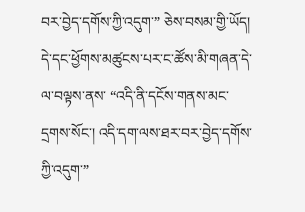བར་བྱེད་དགོས་ཀྱི་འདུག་” ཅེས་བསམ་གྱི་ཡོད། དེ་དང་ཕྱོགས་མཚུངས་པར་ང་ཚོས་མི་གཞན་དེ་ལ་བལྟས་ནས་ “འདི་ནི་དངོས་གནས་མང་དྲགས་སོང་། འདི་དག་ལས་ཐར་བར་བྱེད་དགོས་ཀྱི་འདུག་”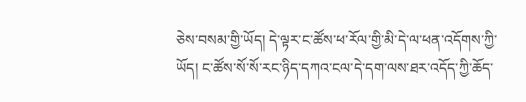ཅེས་བསམ་གྱི་ཡོད། དེ་ལྟར་ང་ཚོས་ཕ་རོལ་གྱི་མི་དེ་ལ་ཕན་འདོགས་ཀྱི་ཡོད། ང་ཚོས་སོ་སོ་རང་ཉིད་དཀའ་ངལ་དེ་དག་ལས་ཐར་འདོད་ཀྱི་ཆོད་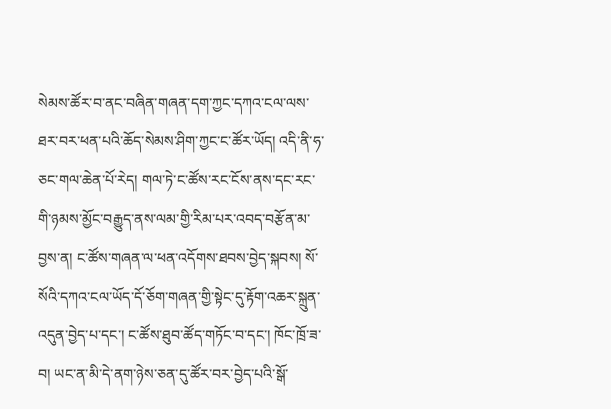སེམས་ཚོར་བ་ནང་བཞིན་གཞན་དག་ཀྱང་དཀའ་ངལ་ལས་ཐར་བར་ཕན་པའི་ཆོད་སེམས་ཤིག་ཀྱང་ང་ཚོར་ཡོད། འདི་ནི་ཧ་ཅང་གལ་ཆེན་པོ་རེད། གལ་ཏེ་ང་ཚོས་རང་ངོས་ནས་དང་རང་གི་ཉམས་མྱོང་བརྒྱུད་ནས་ལམ་གྱི་རིམ་པར་འབད་བརྩོན་མ་བྱས་ན། ང་ཚོས་གཞན་ལ་ཕན་འདོགས་ཐབས་བྱེད་སྐབས། སོ་སོའི་དཀའ་ངལ་ཡོད་དོ་ཅོག་གཞན་གྱི་སྟེང་དུ་རྟོག་འཆར་སྐྲུན་འདུན་བྱེད་པ་དང་། ང་ཚོས་ཐུབ་ཚོད་གཏོང་བ་དང་། ཁོང་ཁྲོ་ཟ་བ། ཡང་ན་མི་དེ་ནག་ཉེས་ཅན་དུ་ཚོར་བར་བྱེད་པའི་སྒོ་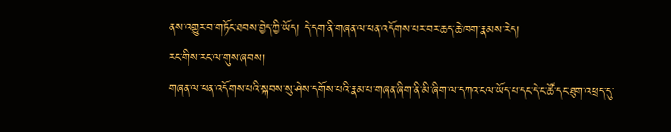ནས་འགྱུར་བ་གཏོང་ཐབས་བྱེད་ཀྱི་ཡོད། དེ་དག་ནི་གཞན་ལ་ཕན་འདོགས་པར་བར་ཆད་ཆེ་ཁག་རྣམས་རེད།
རང་གིས་རང་ལ་གུས་ཞབས།
གཞན་ལ་ཕན་འདོགས་པའི་སྐབས་སུ་ཤེས་དགོས་པའི་རྣམ་པ་གཞན་ཞིག་ནི་མི་ཞིག་ལ་དཀའ་ངལ་ཡོད་པ་དང་དེ་ང་ཚོ་དང་ཐུག་འཕྲད་དུ་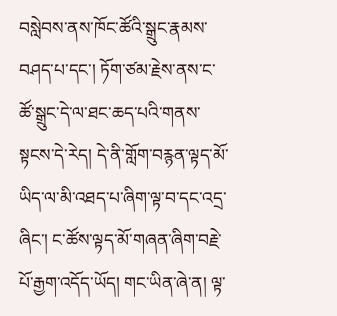བསླེབས་ནས་ཁོང་ཚོའི་སྒྲུང་རྣམས་བཤད་པ་དང་། ཏོག་ཙམ་རྗེས་ནས་ང་ཚོ་སྒྲུང་དེ་ལ་ཐང་ཆད་པའི་གནས་སྟངས་དེ་རེད། དེ་ནི་གློག་བརྙན་ལྟད་མོ་ཡིད་ལ་མི་འཐད་པ་ཞིག་ལྟ་བ་དང་འདྲ་ཞིང་། ང་ཚོས་ལྟད་མོ་གཞན་ཞིག་བརྗེ་པོ་རྒྱག་འདོད་ཡོད། གང་ཡིན་ཞེ་ན། ལྟ་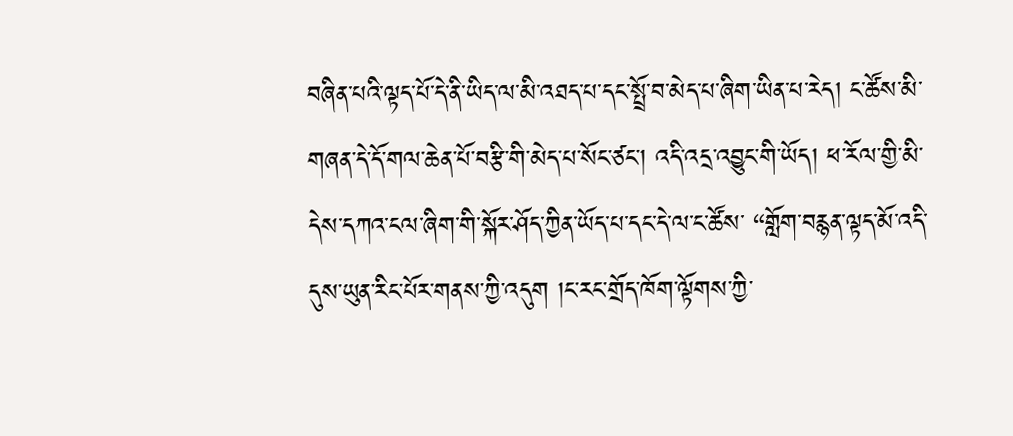བཞིན་པའི་ལྟད་པོ་དེ་ནི་ཡིད་ལ་མི་འཐད་པ་དང་སྤྲོ་བ་མེད་པ་ཞིག་ཡིན་པ་རེད། ང་ཚོས་མི་གཞན་དེ་དོ་གལ་ཆེན་པོ་བརྩི་གི་མེད་པ་སོང་ཙང་། འདི་འདྲ་འབྱུང་གི་ཡོད། ཕ་རོལ་གྱི་མི་དེས་དཀའ་ངལ་ཞིག་གི་སྐོར་ཤོད་ཀྱིན་ཡོད་པ་དང་དེ་ལ་ང་ཚོས་ “གློག་བརྙན་ལྟད་མོ་འདི་དུས་ཡུན་རིང་པོར་གནས་ཀྱི་འདུག །ང་རང་གྲོད་ཁོག་ལྟོགས་ཀྱི་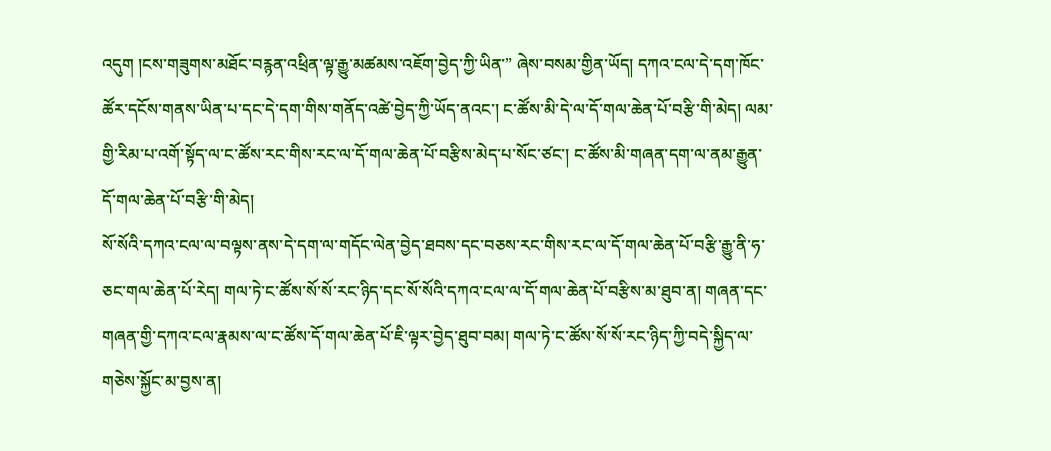འདུག །ངས་གཟུགས་མཐོང་བརྙན་འཕྲིན་ལྟ་རྒྱུ་མཚམས་འཇོག་བྱེད་ཀྱི་ཡིན་” ཞེས་བསམ་གྱིན་ཡོད། དཀའ་ངལ་དེ་དག་ཁོང་ཚོར་དངོས་གནས་ཡིན་པ་དང་དེ་དག་གིས་གནོད་འཚེ་བྱེད་ཀྱི་ཡོད་ནའང་། ང་ཚོས་མི་དེ་ལ་དོ་གལ་ཆེན་པོ་བརྩི་གི་མེད། ལམ་གྱི་རིམ་པ་འགོ་སྟོད་ལ་ང་ཚོས་རང་གིས་རང་ལ་དོ་གལ་ཆེན་པོ་བརྩིས་མེད་པ་སོང་ཙང་། ང་ཚོས་མི་གཞན་དག་ལ་ནམ་རྒྱུན་དོ་གལ་ཆེན་པོ་བརྩི་གི་མེད།
སོ་སོའི་དཀའ་ངལ་ལ་བལྟས་ནས་དེ་དག་ལ་གདོང་ལེན་བྱེད་ཐབས་དང་བཅས་རང་གིས་རང་ལ་དོ་གལ་ཆེན་པོ་བརྩི་རྒྱུ་ནི་ཧ་ཅང་གལ་ཆེན་པོ་རེད། གལ་ཏེ་ང་ཚོས་སོ་སོ་རང་ཉིད་དང་སོ་སོའི་དཀའ་ངལ་ལ་དོ་གལ་ཆེན་པོ་བརྩིས་མ་ཐུབ་ན། གཞན་དང་གཞན་གྱི་དཀའ་ངལ་རྣམས་ལ་ང་ཚོས་དོ་གལ་ཆེན་པོ་ཇི་ལྟར་བྱེད་ཐུབ་བམ། གལ་ཏེ་ང་ཚོས་སོ་སོ་རང་ཉིད་ཀྱི་བདེ་སྐྱིད་ལ་གཅེས་སྐྱོང་མ་བྱས་ན།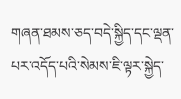གཞན་ཐམས་ཅད་བདེ་སྐྱིད་དང་ལྡན་པར་འདོད་པའི་སེམས་ཇི་ལྟར་སྐྱེད་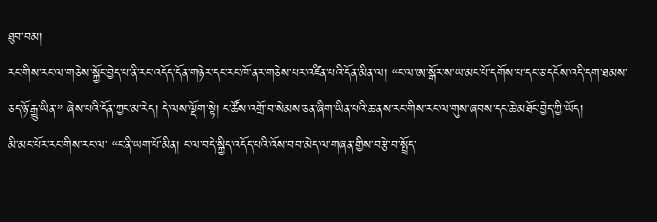ཐུབ་བམ།
རང་གིས་རང་ལ་གཅེས་སྐྱོང་བྱེད་པ་ནི་རང་འདོད་དོན་གཉེར་དང་རང་ཁོ་ནར་གཅེས་པར་འཛིན་པའི་དོན་མིན་ལ། “ང་ལ་ཨ་སྒོར་ས་ཡ་མང་པོ་དགོས་པ་དང་ཅ་དངོས་འདི་དག་ཐམས་ཅད་ཉོ་རྒྱུ་ཡིན་” ཞེས་པའི་དོན་ཀྱང་མ་རེད། དེ་ལས་ལྡོག་སྟེ། ང་ཚོས་འགྲོ་བ་སེམས་ཅན་ཞིག་ཡིན་པའི་ཆ་ནས་རང་གིས་རང་ལ་གུས་ཞབས་དང་ཆེ་མཐོང་བྱེད་ཀྱི་ཡོད།
མི་མང་པོར་རང་གིས་རང་ལ་ “ང་ནི་ཡག་པོ་མིན། ང་ལ་བདེ་སྐྱིད་འདོད་པའི་འོས་བབ་མེད་ལ་གཞན་གྱིས་བརྩེ་བ་སྤྲོད་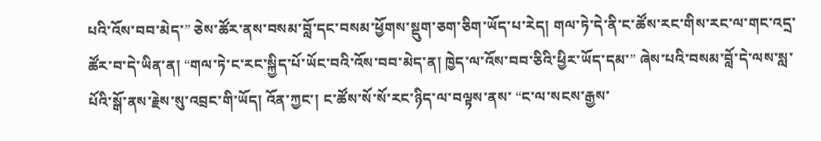པའི་འོས་བབ་མེད་” ཅེས་ཚོར་ནས་བསམ་བློ་དང་བསམ་ཕྱོགས་སྡུག་ཅག་ཅིག་ཡོད་པ་རེད། གལ་ཏེ་དེ་ནི་ང་ཚོས་རང་གིས་རང་ལ་གང་འདྲ་ཚོར་བ་དེ་ཡིན་ན། “གལ་ཏེ་ང་རང་སྐྱིད་པོ་ཡོང་བའི་འོས་བབ་མེད་ན། ཁྱེད་ལ་འོས་བབ་ཅིའི་ཕྱིར་ཡོད་དམ་” ཞེས་པའི་བསམ་བློ་དེ་ལས་སླ་པོའི་སྒོ་ནས་རྗེས་སུ་འབྲང་གི་ཡོད། འོན་ཀྱང་། ང་ཚོས་སོ་སོ་རང་ཉིད་ལ་བལྟས་ནས་ “ང་ལ་སངས་རྒྱས་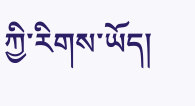ཀྱི་རིགས་ཡོད།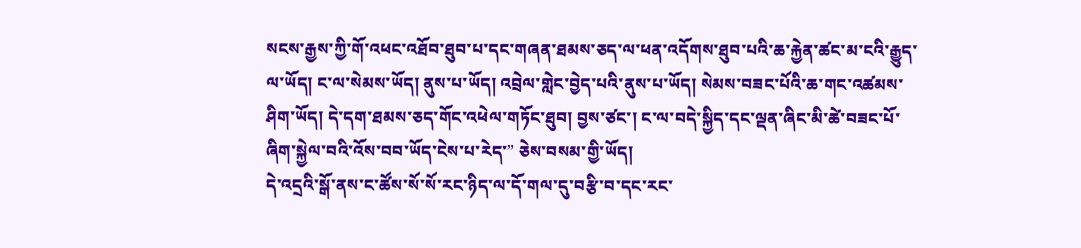སངས་རྒྱས་ཀྱི་གོ་འཕང་འཐོབ་ཐུབ་པ་དང་གཞན་ཐམས་ཅད་ལ་ཕན་འདོགས་ཐུབ་པའི་ཆ་རྐྱེན་ཚང་མ་ངའི་རྒྱུད་ལ་ཡོད། ང་ལ་སེམས་ཡོད། ནུས་པ་ཡོད། འབྲེལ་གླེང་བྱེད་པའི་ནུས་པ་ཡོད། སེམས་བཟང་པོའི་ཆ་གང་འཚམས་ཤིག་ཡོད། དེ་དག་ཐམས་ཅད་གོང་འཕེལ་གཏོང་ཐུབ། བྱས་ཙང་། ང་ལ་བདེ་སྐྱིད་དང་ལྡན་ཞིང་མི་ཚེ་བཟང་པོ་ཞིག་སྐྱེལ་བའི་འོས་བབ་ཡོད་ངེས་པ་རེད་” ཅེས་བསམ་གྱི་ཡོད།
དེ་འདྲའི་སྒོ་ནས་ང་ཚོས་སོ་སོ་རང་ཉིད་ལ་དོ་གལ་དུ་བརྩི་བ་དང་རང་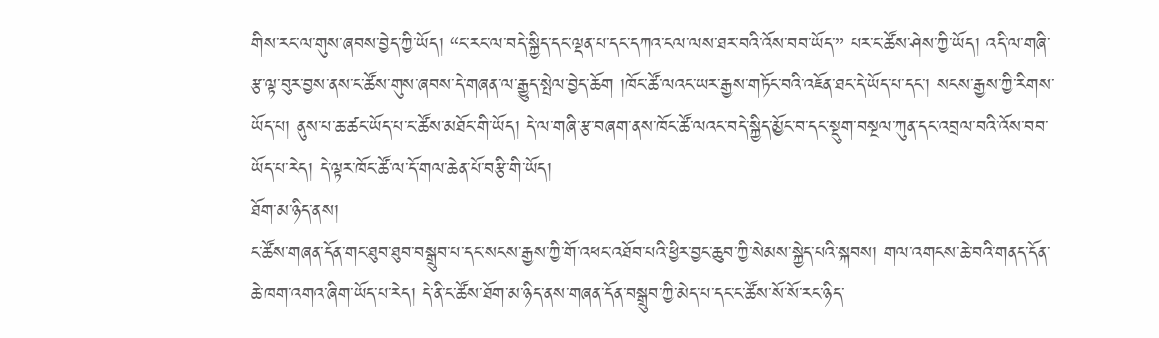གིས་རང་ལ་གུས་ཞབས་བྱེད་ཀྱི་ཡོད། “ང་རང་ལ་བདེ་སྐྱིད་དང་ལྡན་པ་དང་དཀའ་ངལ་ལས་ཐར་བའི་འོས་བབ་ཡོད་” པར་ང་ཚོས་ཤེས་ཀྱི་ཡོད། འདི་ལ་གཞི་རྩ་ལྟ་བུར་བྱས་ནས་ང་ཚོས་གུས་ཞབས་དེ་གཞན་ལ་རྒྱུད་སྤེལ་བྱེད་ཆོག །ཁོང་ཚོ་ལའང་ཡར་རྒྱས་གཏོང་བའི་འཇོན་ཐང་དེ་ཡོད་པ་དང་། སངས་རྒྱས་ཀྱི་རིགས་ཡོད་པ། ནུས་པ་ཆ་ཚང་ཡོད་པ་ང་ཚོས་མཐོང་གི་ཡོད། དེ་ལ་གཞི་རྩ་བཞག་ནས་ཁོང་ཚོ་ལའང་བདེ་སྐྱིད་མྱོང་བ་དང་སྡུག་བསྔལ་ཀུན་དང་འབྲལ་བའི་འོས་བབ་ཡོད་པ་རེད། དེ་ལྟར་ཁོང་ཚོ་ལ་དོ་གལ་ཆེན་པོ་བརྩི་གི་ཡོད།
ཐོག་མ་ཉིད་ནས།
ང་ཚོས་གཞན་དོན་གང་ཐུབ་ཐུབ་བསྒྲུབ་པ་དང་སངས་རྒྱས་ཀྱི་གོ་འཕང་འཐོབ་པའི་ཕྱིར་བྱང་ཆུབ་ཀྱི་སེམས་སྐྱེད་པའི་སྐབས། གལ་འགངས་ཆེ་བའི་གནད་དོན་ཆེ་ཁག་འགའ་ཞིག་ཡོད་པ་རེད། དེ་ནི་ང་ཚོས་ཐོག་མ་ཉིད་ནས་གཞན་དོན་བསྒྲུབ་ཀྱི་མེད་པ་དང་ང་ཚོས་སོ་སོ་རང་ཉིད་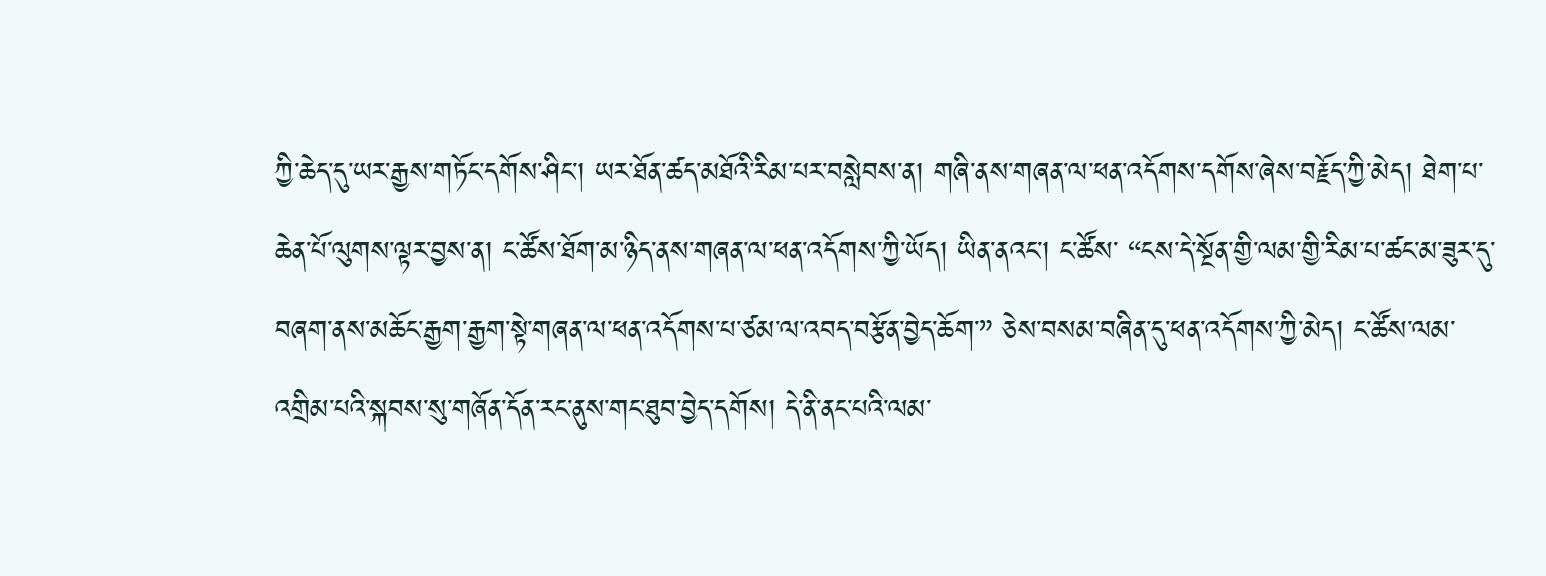ཀྱི་ཆེད་དུ་ཡར་རྒྱས་གཏོང་དགོས་ཤིང་། ཡར་ཐོན་ཚད་མཐོའི་རིམ་པར་བསླེབས་ན། གཞི་ནས་གཞན་ལ་ཕན་འདོགས་དགོས་ཞེས་བརྗོད་ཀྱི་མེད། ཐེག་པ་ཆེན་པོ་ལུགས་ལྟར་བྱས་ན། ང་ཚོས་ཐོག་མ་ཉིད་ནས་གཞན་ལ་ཕན་འདོགས་ཀྱི་ཡོད། ཡིན་ནའང་། ང་ཚོས་ “ངས་དེ་སྔོན་གྱི་ལམ་གྱི་རིམ་པ་ཚང་མ་ཟུར་དུ་བཞག་ནས་མཆོང་རྒྱག་རྒྱག་སྟེ་གཞན་ལ་ཕན་འདོགས་པ་ཙམ་ལ་འབད་བརྩོན་བྱེད་ཆོག་” ཅེས་བསམ་བཞིན་དུ་ཕན་འདོགས་ཀྱི་མེད། ང་ཚོས་ལམ་འགྲིམ་པའི་སྐབས་སུ་གཞོན་དོན་རང་ནུས་གང་ཐུབ་བྱེད་དགོས། དེ་ནི་ནང་པའི་ལམ་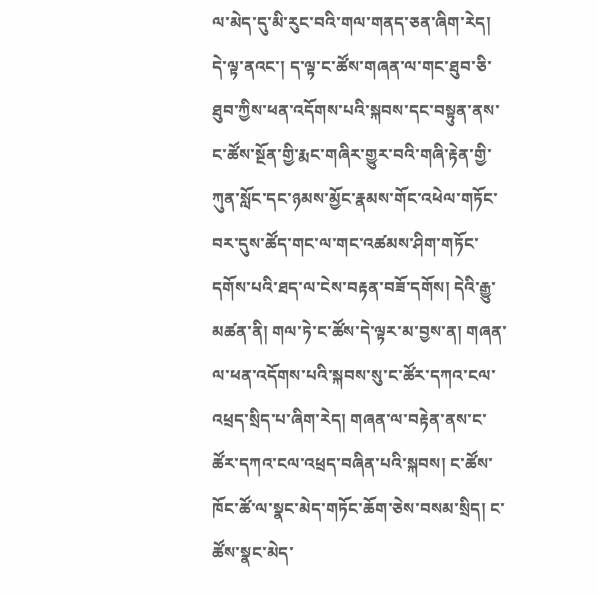ལ་མེད་དུ་མི་རུང་བའི་གལ་གནད་ཅན་ཞིག་རེད།
དེ་ལྟ་ནའང་། ད་ལྟ་ང་ཚོས་གཞན་ལ་གང་ཐུབ་ཅི་ཐུབ་ཀྱིས་ཕན་འདོགས་པའི་སྐབས་དང་བསྟུན་ནས་ང་ཚོས་སྔོན་གྱི་རྨང་གཞིར་གྱུར་བའི་གཞི་རྟེན་གྱི་ཀུན་སློང་དང་ཉམས་མྱོང་རྣམས་གོང་འཕེལ་གཏོང་བར་དུས་ཚོད་གང་ལ་གང་འཚམས་ཤིག་གཏོང་དགོས་པའི་ཐད་ལ་ངེས་བརྟན་བཟོ་དགོས། དེའི་རྒྱུ་མཚན་ནི། གལ་ཏེ་ང་ཚོས་དེ་ལྟར་མ་བྱས་ན། གཞན་ལ་ཕན་འདོགས་པའི་སྐབས་སུ་ང་ཚོར་དཀའ་ངལ་འཕྲད་སྲིད་པ་ཞིག་རེད། གཞན་ལ་བརྟེན་ནས་ང་ཚོར་དཀའ་ངལ་འཕྲད་བཞིན་པའི་སྐབས། ང་ཚོས་ཁོང་ཚོ་ལ་སྣང་མེད་གཏོང་ཆོག་ཅེས་བསམ་སྲིད། ང་ཚོས་སྣང་མེད་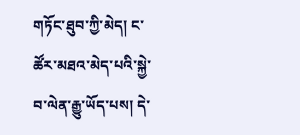གཏོང་ཐུབ་ཀྱི་མེད། ང་ཚོར་མཐའ་མེད་པའི་སྐྱེ་བ་ལེན་རྒྱུ་ཡོད་པས། དེ་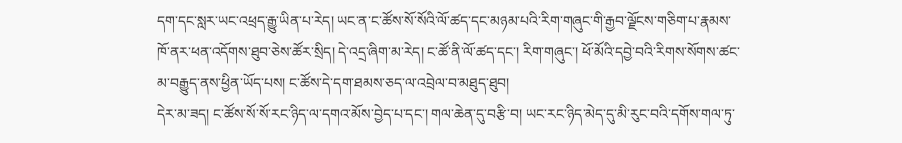དག་དང་སླར་ཡང་འཕྲད་རྒྱུ་ཡིན་པ་རེད། ཡང་ན་ང་ཚོས་སོ་སོའི་ལོ་ཚད་དང་མཉམ་པའི་རིག་གཞུང་གི་རྒྱབ་ལྗོངས་གཅིག་པ་རྣམས་ཁོ་ནར་ཕན་འདོགས་ཐུབ་ཅེས་ཚོར་སྲིད། དེ་འདྲ་ཞིག་མ་རེད། ང་ཚོ་ནི་ལོ་ཚད་དང་། རིག་གཞུང་། ཕོ་མོའི་དབྱེ་བའི་རིགས་སོགས་ཚང་མ་བརྒྱུད་ནས་ཕྱིན་ཡོད་པས། ང་ཚོས་དེ་དག་ཐམས་ཅད་ལ་འབྲེལ་བ་མཐུད་ཐུབ།
དེར་མ་ཟད། ང་ཚོས་སོ་སོ་རང་ཉིད་ལ་དགའ་མོས་བྱེད་པ་དང་། གལ་ཆེན་དུ་བརྩི་བ། ཡང་རང་ཉིད་མེད་དུ་མི་རུང་བའི་དགོས་གལ་ཏུ་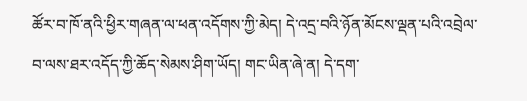ཚོར་བ་ཁོ་ནའི་ཕྱིར་གཞན་ལ་ཕན་འདོགས་ཀྱི་མེད། དེ་འདྲ་བའི་ཉོན་མོངས་ལྡན་པའི་འབྲེལ་བ་ལས་ཐར་འདོད་ཀྱི་ཆོད་སེམས་ཤིག་ཡོད། གང་ཡིན་ཞེ་ན། དེ་དག་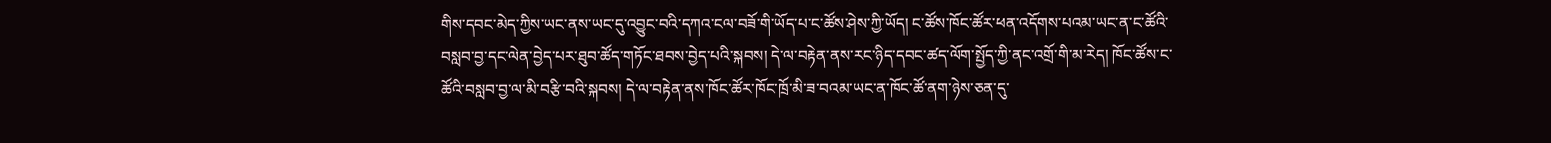གིས་དབང་མེད་ཀྱིས་ཡང་ནས་ཡང་དུ་འབྱུང་བའི་དཀའ་ངལ་བཟོ་གི་ཡོད་པ་ང་ཚོས་ཤེས་ཀྱི་ཡོད། ང་ཚོས་ཁོང་ཚོར་ཕན་འདོགས་པའམ་ཡང་ན་ང་ཚོའི་བསླབ་བྱ་དང་ལེན་བྱེད་པར་ཐུབ་ཚོད་གཏོང་ཐབས་བྱེད་པའི་སྐབས། དེ་ལ་བརྟེན་ནས་རང་ཉིད་དབང་ཚད་ལོག་སྤྱོད་ཀྱི་ནང་འགྲོ་གི་མ་རེད། ཁོང་ཚོས་ང་ཚོའི་བསླབ་བྱ་ལ་མི་བརྩི་བའི་སྐབས། དེ་ལ་བརྟེན་ནས་ཁོང་ཚོར་ཁོང་ཁྲོ་མི་ཟ་བའམ་ཡང་ན་ཁོང་ཚོ་ནག་ཉེས་ཅན་དུ་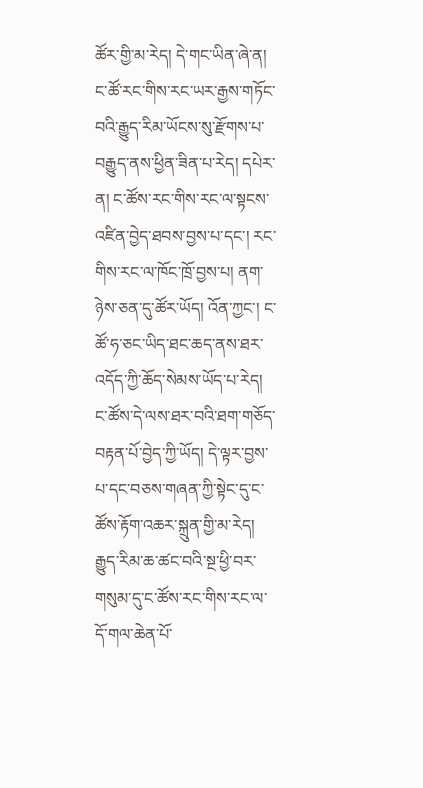ཚོར་གྱི་མ་རེད། དེ་གང་ཡིན་ཞེ་ན། ང་ཚོ་རང་གིས་རང་ཡར་རྒྱས་གཏོང་བའི་རྒྱུད་རིམ་ཡོངས་སུ་རྫོགས་པ་བརྒྱུད་ནས་ཕྱིན་ཟིན་པ་རེད། དཔེར་ན། ང་ཚོས་རང་གིས་རང་ལ་སྟངས་འཛིན་བྱེད་ཐབས་བྱས་པ་དང་། རང་གིས་རང་ལ་ཁོང་ཁྲོ་བྱས་པ། ནག་ཉེས་ཅན་དུ་ཚོར་ཡོད། འོན་ཀྱང་། ང་ཚོ་ཧ་ཅང་ཡིད་ཐང་ཆད་ནས་ཐར་འདོད་ཀྱི་ཆོད་སེམས་ཡོད་པ་རེད། ང་ཚོས་དེ་ལས་ཐར་བའི་ཐག་གཅོད་བརྟན་པོ་བྱེད་ཀྱི་ཡོད། དེ་ལྟར་བྱས་པ་དང་བཅས་གཞན་ཀྱི་སྟེང་དུ་ང་ཚོས་རྟོག་འཆར་སྐྲུན་གྱི་མ་རེད།
རྒྱུད་རིམ་ཆ་ཚང་བའི་སྔ་ཕྱི་བར་གསུམ་དུ་ང་ཚོས་རང་གིས་རང་ལ་དོ་གལ་ཆེན་པོ་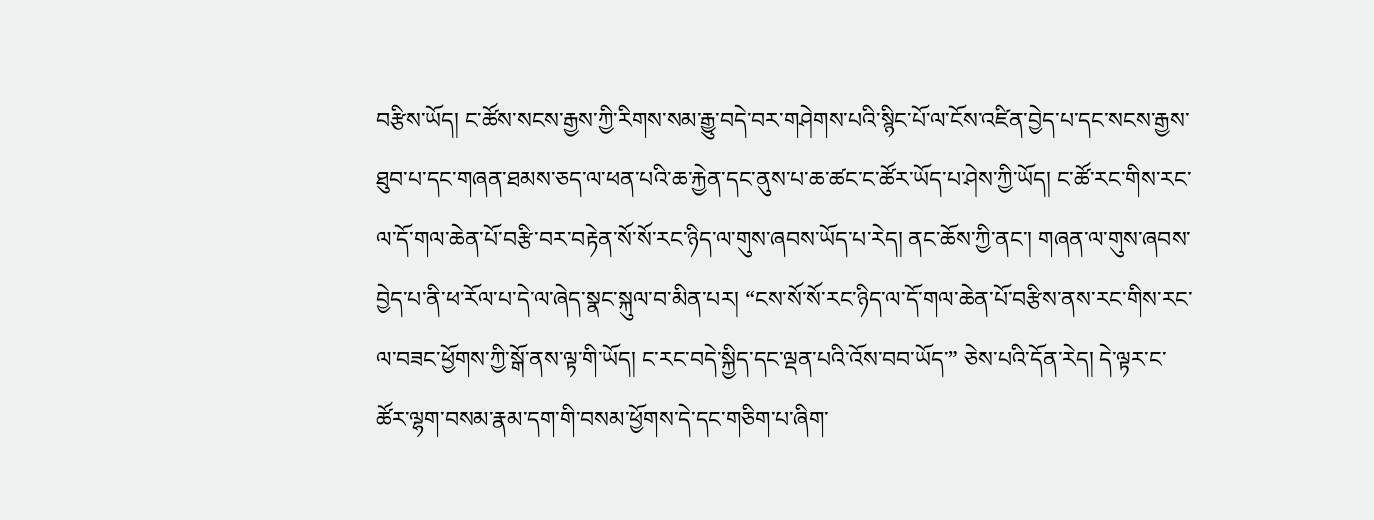བརྩིས་ཡོད། ང་ཚོས་སངས་རྒྱས་ཀྱི་རིགས་སམ་རྒྱུ་བདེ་བར་གཤེགས་པའི་སྙིང་པོ་ལ་ངོས་འཛིན་བྱེད་པ་དང་སངས་རྒྱས་ཐུབ་པ་དང་གཞན་ཐམས་ཅད་ལ་ཕན་པའི་ཆ་རྐྱེན་དང་ནུས་པ་ཆ་ཚང་ང་ཚོར་ཡོད་པ་ཤེས་ཀྱི་ཡོད། ང་ཚོ་རང་གིས་རང་ལ་དོ་གལ་ཆེན་པོ་བརྩི་བར་བརྟེན་སོ་སོ་རང་ཉིད་ལ་གུས་ཞབས་ཡོད་པ་རེད། ནང་ཆོས་ཀྱི་ནང་། གཞན་ལ་གུས་ཞབས་བྱེད་པ་ནི་ཕ་རོལ་པ་དེ་ལ་ཞེད་སྣང་སྐུལ་བ་མིན་པར། “ངས་སོ་སོ་རང་ཉིད་ལ་དོ་གལ་ཆེན་པོ་བརྩིས་ནས་རང་གིས་རང་ལ་བཟང་ཕྱོགས་ཀྱི་སྒོ་ནས་ལྟ་གི་ཡོད། ང་རང་བདེ་སྐྱིད་དང་ལྡན་པའི་འོས་བབ་ཡོད་” ཅེས་པའི་དོན་རེད། དེ་ལྟར་ང་ཚོར་ལྷག་བསམ་རྣམ་དག་གི་བསམ་ཕྱོགས་དེ་དང་གཅིག་པ་ཞིག་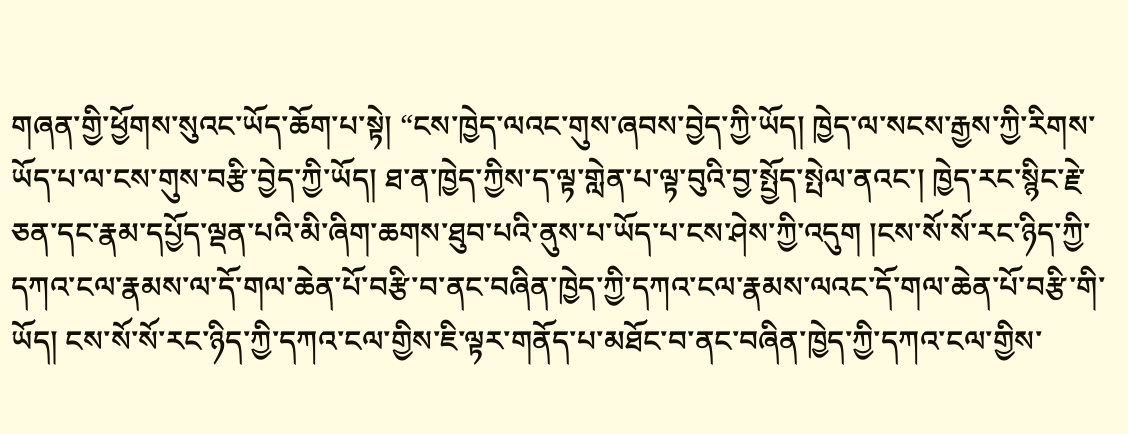གཞན་གྱི་ཕྱོགས་སུའང་ཡོད་ཆོག་པ་སྟེ། “ངས་ཁྱེད་ལའང་གུས་ཞབས་བྱེད་ཀྱི་ཡོད། ཁྱེད་ལ་སངས་རྒྱས་ཀྱི་རིགས་ཡོད་པ་ལ་ངས་གུས་བརྩི་བྱེད་ཀྱི་ཡོད། ཐ་ན་ཁྱེད་ཀྱིས་ད་ལྟ་གླེན་པ་ལྟ་བུའི་བྱ་སྤྱོད་སྤེལ་ནའང་། ཁྱེད་རང་སྙིང་རྗེ་ཅན་དང་རྣམ་དཔྱོད་ལྡན་པའི་མི་ཞིག་ཆགས་ཐུབ་པའི་ནུས་པ་ཡོད་པ་ངས་ཤེས་ཀྱི་འདུག །ངས་སོ་སོ་རང་ཉིད་ཀྱི་དཀའ་ངལ་རྣམས་ལ་དོ་གལ་ཆེན་པོ་བརྩི་བ་ནང་བཞིན་ཁྱེད་ཀྱི་དཀའ་ངལ་རྣམས་ལའང་དོ་གལ་ཆེན་པོ་བརྩི་གི་ཡོད། ངས་སོ་སོ་རང་ཉིད་ཀྱི་དཀའ་ངལ་གྱིས་ཇི་ལྟར་གནོད་པ་མཐོང་བ་ནང་བཞིན་ཁྱེད་ཀྱི་དཀའ་ངལ་གྱིས་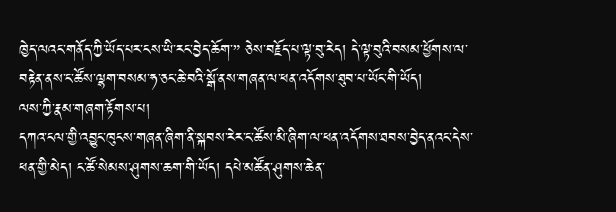ཁྱེད་ལའང་གནོད་ཀྱི་ཡོད་པར་ངས་ཡི་རང་བྱེད་ཆོག་” ཅེས་བརྗོད་པ་ལྟ་བུ་རེད། དེ་ལྟ་བུའི་བསམ་ཕྱོགས་ལ་བརྟེན་ནས་ང་ཚོས་ལྷག་བསམ་ཧ་ཅང་ཆེ་བའི་སྒོ་ནས་གཞན་ལ་ཕན་འདོགས་ཐུབ་པ་ཡོང་གི་ཡོད།
ལས་ཀྱི་རྣམ་གཞག་རྟོགས་པ།
དཀའ་ངལ་གྱི་འབྱུང་ཁུངས་གཞན་ཞིག་ནི་སྐབས་རེར་ང་ཚོས་མི་ཞིག་ལ་ཕན་འདོགས་ཐབས་བྱེད་ནའང་དེས་ཕན་གྱི་མེད། ང་ཚོ་སེམས་ཤུགས་ཆག་གི་ཡོད། དཔེ་མཚོན་ཤུགས་ཆེན་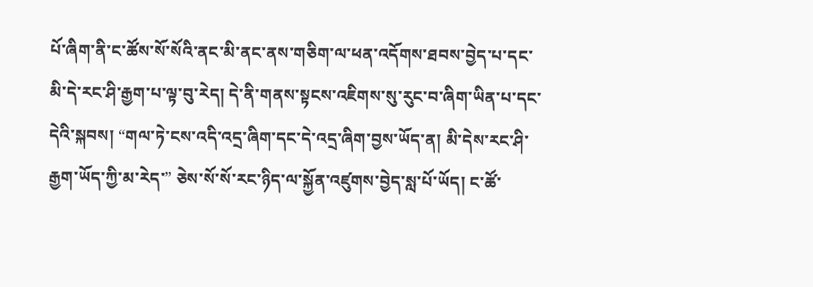པོ་ཞིག་ནི་ང་ཚོས་སོ་སོའི་ནང་མི་ནང་ནས་གཅིག་ལ་ཕན་འདོགས་ཐབས་བྱེད་པ་དང་མི་དེ་རང་ཤི་རྒྱག་པ་ལྟ་བུ་རེད། དེ་ནི་གནས་སྟངས་འཇིགས་སུ་རུང་བ་ཞིག་ཡིན་པ་དང་དེའི་སྐབས། “གལ་ཏེ་ངས་འདི་འདྲ་ཞིག་དང་དེ་འདྲ་ཞིག་བྱས་ཡོད་ན། མི་དེས་རང་ཤི་རྒྱག་ཡོད་ཀྱི་མ་རེད་” ཅེས་སོ་སོ་རང་ཉིད་ལ་སྐྱོན་འཛུགས་བྱེད་སླ་པོ་ཡོད། ང་ཚོ་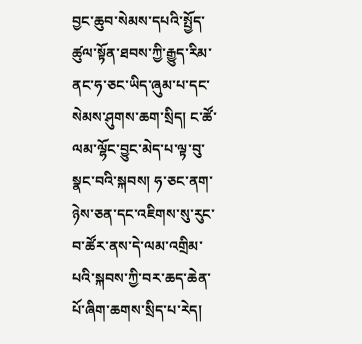བྱང་ཆུབ་སེམས་དཔའི་སྤྱོད་ཚུལ་སྟོན་ཐབས་ཀྱི་རྒྱུད་རིམ་ནང་ཧ་ཅང་ཡིད་ཞུམ་པ་དང་སེམས་ཤུགས་ཆག་སྲིད། ང་ཚོ་ལམ་ལྷོང་བྱུང་མེད་པ་ལྟ་བུ་སྣང་བའི་སྐབས། ཧ་ཅང་ནག་ཉེས་ཅན་དང་འཇིགས་སུ་རུང་བ་ཚོར་ནས་དེ་ལམ་འགྲིམ་པའི་སྐབས་ཀྱི་བར་ཆད་ཆེན་པོ་ཞིག་ཆགས་སྲིད་པ་རེད།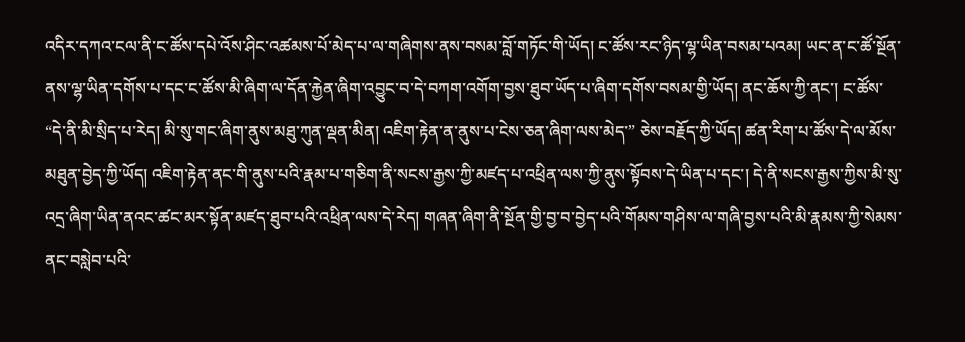འདིར་དཀའ་ངལ་ནི་ང་ཚོས་དཔེ་འོས་ཤིང་འཚམས་པོ་མེད་པ་ལ་གཞིགས་ནས་བསམ་བློ་གཏོང་གི་ཡོད། ང་ཚོས་རང་ཉིད་ལྷ་ཡིན་བསམ་པའམ། ཡང་ན་ང་ཚོ་སྔོན་ནས་ལྷ་ཡིན་དགོས་པ་དང་ང་ཚོས་མི་ཞིག་ལ་དོན་རྐྱེན་ཞིག་འབྱུང་བ་དེ་བཀག་འགོག་བྱས་ཐུབ་ཡོད་པ་ཞིག་དགོས་བསམ་གྱི་ཡོད། ནང་ཆོས་ཀྱི་ནང་། ང་ཚོས་ “དེ་ནི་མི་སྲིད་པ་རེད། མི་སུ་གང་ཞིག་ནུས་མཐུ་ཀུན་ལྡན་མིན། འཇིག་རྟེན་ན་ནུས་པ་ངེས་ཅན་ཞིག་ལས་མེད་” ཅེས་བརྗོད་ཀྱི་ཡོད། ཚན་རིག་པ་ཚོས་དེ་ལ་མོས་མཐུན་བྱེད་ཀྱི་ཡོད། འཇིག་རྟེན་ནང་གི་ནུས་པའི་རྣམ་པ་གཅིག་ནི་སངས་རྒྱས་ཀྱི་མཛད་པ་འཕྲིན་ལས་ཀྱི་ནུས་སྟོབས་དེ་ཡིན་པ་དང་། དེ་ནི་སངས་རྒྱས་ཀྱིས་མི་སུ་འདྲ་ཞིག་ཡིན་ནའང་ཚང་མར་སྟོན་མཛད་ཐུབ་པའི་འཕྲིན་ལས་དེ་རེད། གཞན་ཞིག་ནི་སྔོན་གྱི་བྱ་བ་བྱེད་པའི་གོམས་གཤིས་ལ་གཞི་བྱས་པའི་མི་རྣམས་ཀྱི་སེམས་ནང་བསླེབ་པའི་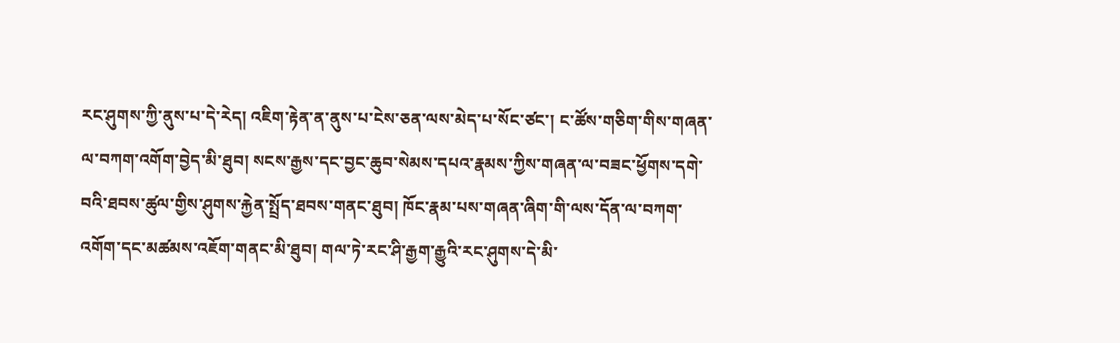རང་ཤུགས་ཀྱི་ནུས་པ་དེ་རེད། འཇིག་རྟེན་ན་ནུས་པ་ངེས་ཅན་ལས་མེད་པ་སོང་ཙང་། ང་ཚོས་གཅིག་གིས་གཞན་ལ་བཀག་འགོག་བྱེད་མི་ཐུབ། སངས་རྒྱས་དང་བྱང་ཆུབ་སེམས་དཔའ་རྣམས་ཀྱིས་གཞན་ལ་བཟང་ཕྱོགས་དགེ་བའི་ཐབས་ཚུལ་གྱིས་ཤུགས་རྐྱེན་སྤྲོད་ཐབས་གནང་ཐུབ། ཁོང་རྣམ་པས་གཞན་ཞིག་གི་ལས་དོན་ལ་བཀག་འགོག་དང་མཚམས་འཇོག་གནང་མི་ཐུབ། གལ་ཏེ་རང་ཤི་རྒྱག་རྒྱུའི་རང་ཤུགས་དེ་མི་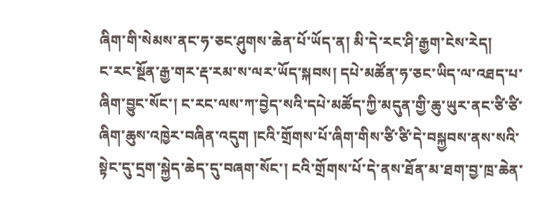ཞིག་གི་སེམས་ནང་ཧ་ཅང་ཤུགས་ཆེན་པོ་ཡོད་ན། མི་དེ་རང་ཤི་རྒྱག་ངེས་རེད།
ང་རང་སྔོན་རྒྱ་གར་རྡ་རམ་ས་ལར་ཡོད་སྐབས། དཔེ་མཚོན་ཧ་ཅང་ཡིད་ལ་འཐད་པ་ཞིག་བྱུང་སོང་། ང་རང་ལས་ཀ་བྱེད་སའི་དཔེ་མཚོད་ཀྱི་མདུན་གྱི་ཆུ་ཡུར་ནང་ཙི་ཙི་ཞིག་ཆུས་འཁྱེར་བཞིན་འདུག །ངའི་གྲོགས་པོ་ཞིག་གིས་ཙི་ཙི་དེ་བསྐྱབས་ནས་སའི་སྟེང་དུ་དྲག་སྐྱེད་ཆེད་དུ་བཞག་སོང་། ངའི་གྲོགས་པོ་དེ་ནས་ཐོན་མ་ཐག་བྱ་ཁྲ་ཆེན་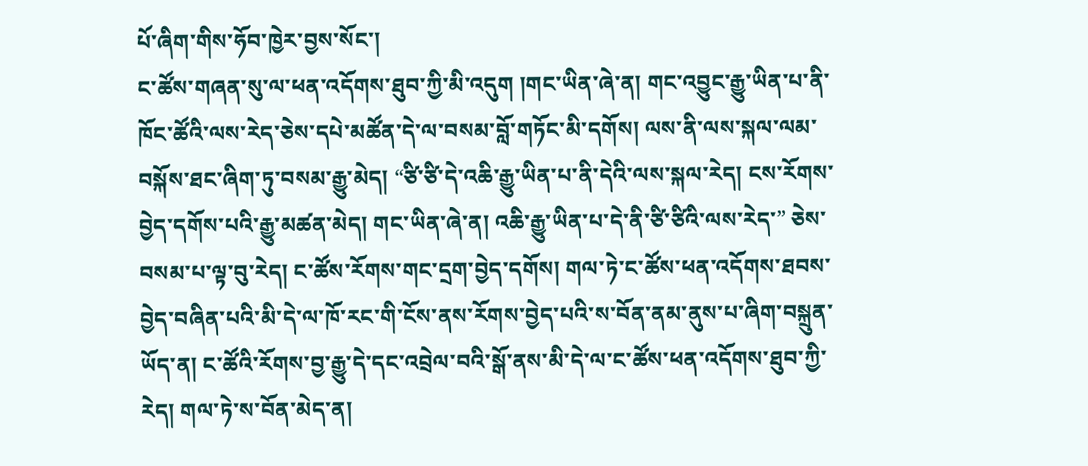པོ་ཞིག་གིས་ཧོབ་ཁྱེར་བྱས་སོང་།
ང་ཚོས་གཞན་སུ་ལ་ཕན་འདོགས་ཐུབ་ཀྱི་མི་འདུག །གང་ཡིན་ཞེ་ན། གང་འབྱུང་རྒྱུ་ཡིན་པ་ནི་ཁོང་ཚོའི་ལས་རེད་ཅེས་དཔེ་མཚོན་དེ་ལ་བསམ་བློ་གཏོང་མི་དགོས། ལས་ནི་ལས་སྐལ་ལམ་བསྐོས་ཐང་ཞིག་ཏུ་བསམ་རྒྱུ་མེད། “ཙི་ཙི་དེ་འཆི་རྒྱུ་ཡིན་པ་ནི་དེའི་ལས་སྐལ་རེད། ངས་རོགས་བྱེད་དགོས་པའི་རྒྱུ་མཚན་མེད། གང་ཡིན་ཞེ་ན། འཆི་རྒྱུ་ཡིན་པ་དེ་ནི་ཙི་ཙིའི་ལས་རེད་” ཅེས་བསམ་པ་ལྟ་བུ་རེད། ང་ཚོས་རོགས་གང་དྲག་བྱེད་དགོས། གལ་ཏེ་ང་ཚོས་ཕན་འདོགས་ཐབས་བྱེད་བཞིན་པའི་མི་དེ་ལ་ཁོ་རང་གི་ངོས་ནས་རོགས་བྱེད་པའི་ས་བོན་ནམ་ནུས་པ་ཞིག་བསྐྲུན་ཡོད་ན། ང་ཚོའི་རོགས་བྱ་རྒྱུ་དེ་དང་འབྲེལ་བའི་སྒོ་ནས་མི་དེ་ལ་ང་ཚོས་ཕན་འདོགས་ཐུབ་ཀྱི་རེད། གལ་ཏེ་ས་བོན་མེད་ན།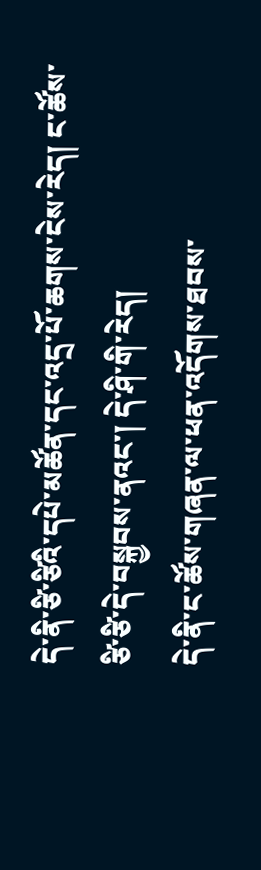དེ་ནི་ཙི་ཙིའི་དཔེ་མཚོན་དང་འདྲ་པོ་ཆགས་ངེས་རེད། ང་ཚོས་ཙི་ཙི་དེ་བསྐྱབས་ནའང་། དེ་ཤི་གི་རེད།
དེ་ནི་ང་ཚོས་གཞན་ལ་ཕན་འདོགས་ཐབས་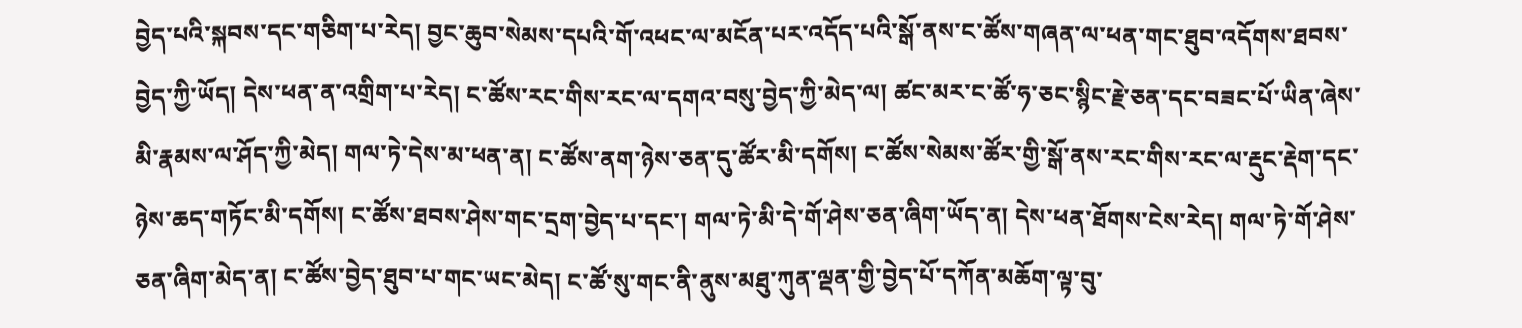བྱེད་པའི་སྐབས་དང་གཅིག་པ་རེད། བྱང་ཆུབ་སེམས་དཔའི་གོ་འཕང་ལ་མངོན་པར་འདོད་པའི་སྒོ་ནས་ང་ཚོས་གཞན་ལ་ཕན་གང་ཐུབ་འདོགས་ཐབས་བྱེད་ཀྱི་ཡོད། དེས་ཕན་ན་འགྲིག་པ་རེད། ང་ཚོས་རང་གིས་རང་ལ་དགའ་བསུ་བྱེད་ཀྱི་མེད་ལ། ཚང་མར་ང་ཚོ་ཧ་ཅང་སྙིང་རྗེ་ཅན་དང་བཟང་པོ་ཡིན་ཞེས་མི་རྣམས་ལ་ཤོད་ཀྱི་མེད། གལ་ཏེ་དེས་མ་ཕན་ན། ང་ཚོས་ནག་ཉེས་ཅན་དུ་ཚོར་མི་དགོས། ང་ཚོས་སེམས་ཚོར་གྱི་སྒོ་ནས་རང་གིས་རང་ལ་རྡུང་རྡེག་དང་ཉེས་ཆད་གཏོང་མི་དགོས། ང་ཚོས་ཐབས་ཤེས་གང་དྲག་བྱེད་པ་དང་། གལ་ཏེ་མི་དེ་གོ་ཤེས་ཅན་ཞིག་ཡོད་ན། དེས་ཕན་ཐོགས་ངེས་རེད། གལ་ཏེ་གོ་ཤེས་ཅན་ཞིག་མེད་ན། ང་ཚོས་བྱེད་ཐུབ་པ་གང་ཡང་མེད། ང་ཚོ་སུ་གང་ནི་ནུས་མཐུ་ཀུན་ལྡན་གྱི་བྱེད་པོ་དཀོན་མཆོག་ལྟ་བུ་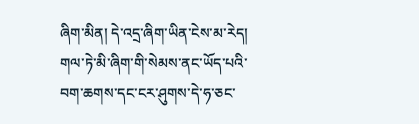ཞིག་མིན། དེ་འདྲ་ཞིག་ཡིན་ངེས་མ་རེད། གལ་ཏེ་མི་ཞིག་གི་སེམས་ནང་ཡོད་པའི་བག་ཆགས་དང་ངར་ཤུགས་དེ་ཧ་ཅང་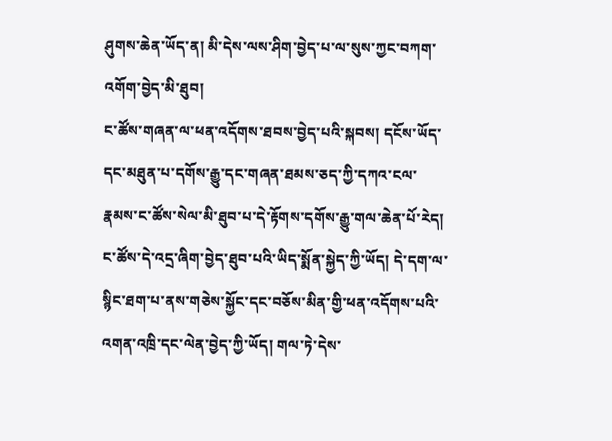ཤུགས་ཆེན་ཡོད་ན། མི་དེས་ལས་ཤིག་བྱེད་པ་ལ་སུས་ཀྱང་བཀག་འགོག་བྱེད་མི་ཐུབ།
ང་ཚོས་གཞན་ལ་ཕན་འདོགས་ཐབས་བྱེད་པའི་སྐབས། དངོས་ཡོད་དང་མཐུན་པ་དགོས་རྒྱུ་དང་གཞན་ཐམས་ཅད་ཀྱི་དཀའ་ངལ་རྣམས་ང་ཚོས་སེལ་མི་ཐུབ་པ་དེ་རྟོགས་དགོས་རྒྱུ་གལ་ཆེན་པོ་རེད། ང་ཚོས་དེ་འདྲ་ཞིག་བྱེད་ཐུབ་པའི་ཡིད་སྨོན་སྐྱེད་ཀྱི་ཡོད། དེ་དག་ལ་སྙིང་ཐག་པ་ནས་གཅེས་སྐྱོང་དང་བཅོས་མིན་གྱི་ཕན་འདོགས་པའི་འགན་འཁྲི་དང་ལེན་བྱེད་ཀྱི་ཡོད། གལ་ཏེ་དེས་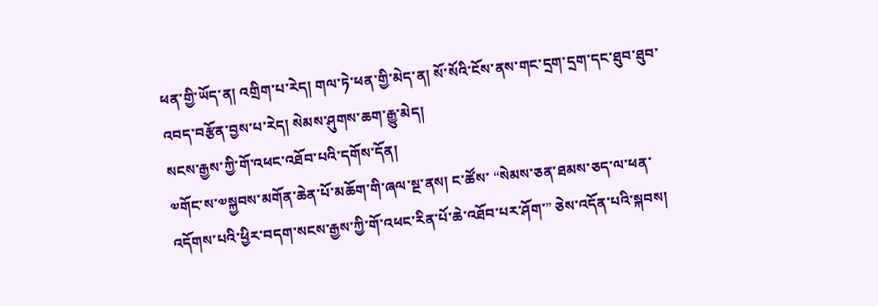ཕན་གྱི་ཡོད་ན། འགྲིག་པ་རེད། གལ་ཏེ་ཕན་གྱི་མེད་ན། སོ་སོའི་ངོས་ནས་གང་དྲག་དྲག་དང་ཐུབ་ཐུབ་འབད་བརྩོན་བྱས་པ་རེད། སེམས་ཤུགས་ཆག་རྒྱུ་མེད།
སངས་རྒྱས་ཀྱི་གོ་འཕང་འཐོབ་པའི་དགོས་དོན།
༧གོང་ས་༧སྐྱབས་མགོན་ཆེན་པོ་མཆོག་གི་ཞལ་སྔ་ནས། ང་ཚོས་ “སེམས་ཅན་ཐམས་ཅད་ལ་ཕན་འདོགས་པའི་ཕྱིར་བདག་སངས་རྒྱས་ཀྱི་གོ་འཕང་རིན་པོ་ཆེ་འཐོབ་པར་ཤོག་” ཅེས་འདོན་པའི་སྐབས།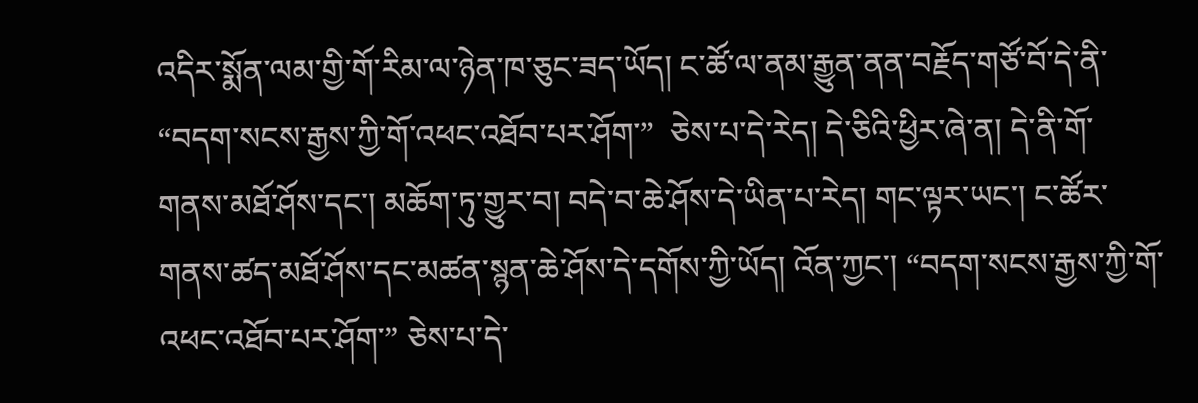འདིར་སྨོན་ལམ་གྱི་གོ་རིམ་ལ་ཉེན་ཁ་ཅུང་ཟད་ཡོད། ང་ཚོ་ལ་ནམ་རྒྱུན་ནན་བརྗོད་གཙོ་བོ་དེ་ནི་ “བདག་སངས་རྒྱས་ཀྱི་གོ་འཕང་འཐོབ་པར་ཤོག་”  ཅེས་པ་དེ་རེད། དེ་ཅིའི་ཕྱིར་ཞེ་ན། དེ་ནི་གོ་གནས་མཐོ་ཤོས་དང་། མཆོག་ཏུ་གྱུར་བ། བདེ་བ་ཆེ་ཤོས་དེ་ཡིན་པ་རེད། གང་ལྟར་ཡང་། ང་ཚོར་གནས་ཚད་མཐོ་ཤོས་དང་མཚན་སྙན་ཆེ་ཤོས་དེ་དགོས་ཀྱི་ཡོད། འོན་ཀྱང་། “བདག་སངས་རྒྱས་ཀྱི་གོ་འཕང་འཐོབ་པར་ཤོག་” ཅེས་པ་དེ་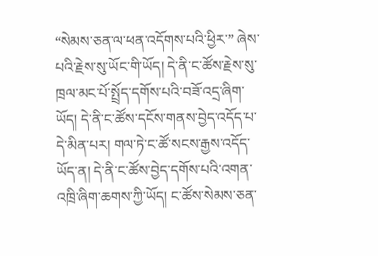“སེམས་ཅན་ལ་ཕན་འདོགས་པའི་ཕྱིར་” ཞེས་པའི་རྗེས་སུ་ཡོང་གི་ཡོད། དེ་ནི་ང་ཚོས་རྗེས་སུ་ཁྲལ་མང་པོ་སྤྲོད་དགོས་པའི་བཟོ་འདྲ་ཞིག་ཡོད། དེ་ནི་ང་ཚོས་དངོས་གནས་བྱེད་འདོད་པ་དེ་མིན་པར། གལ་ཏེ་ང་ཚོ་སངས་རྒྱས་འདོད་ཡོད་ན། དེ་ནི་ང་ཚོས་བྱེད་དགོས་པའི་འགན་འཁྲི་ཞིག་ཆགས་ཀྱི་ཡོད། ང་ཚོས་སེམས་ཅན་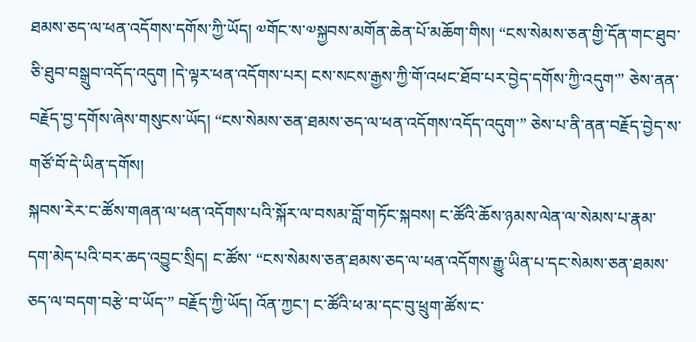ཐམས་ཅད་ལ་ཕན་འདོགས་དགོས་ཀྱི་ཡོད། ༧གོང་ས་༧སྐྱབས་མགོན་ཆེན་པོ་མཆོག་གིས། “ངས་སེམས་ཅན་གྱི་དོན་གང་ཐུབ་ཅི་ཐུབ་བསྒྲུབ་འདོད་འདུག །དེ་ལྟར་ཕན་འདོགས་པར། ངས་སངས་རྒྱས་ཀྱི་གོ་འཕང་ཐོབ་པར་བྱེད་དགོས་ཀྱི་འདུག་” ཅེས་ནན་བརྗོད་བྱ་དགོས་ཞེས་གསུངས་ཡོད། “ངས་སེམས་ཅན་ཐམས་ཅད་ལ་ཕན་འདོགས་འདོད་འདུག་” ཅེས་པ་ནི་ནན་བརྗོད་བྱེད་ས་གཙོ་བོ་དེ་ཡིན་དགོས།
སྐབས་རེར་ང་ཚོས་གཞན་ལ་ཕན་འདོགས་པའི་སྐོར་ལ་བསམ་བློ་གཏོང་སྐབས། ང་ཚོའི་ཆོས་ཉམས་ལེན་ལ་སེམས་པ་རྣམ་དག་མེད་པའི་བར་ཆད་འབྱུང་སྲིད། ང་ཚོས་ “ངས་སེམས་ཅན་ཐམས་ཅད་ལ་ཕན་འདོགས་རྒྱུ་ཡིན་པ་དང་སེམས་ཅན་ཐམས་ཅད་ལ་བདག་བརྩེ་བ་ཡོད་” བརྗོད་ཀྱི་ཡོད། འོན་ཀྱང་། ང་ཚོའི་ཕ་མ་དང་བུ་ཕྲུག་ཚོས་ང་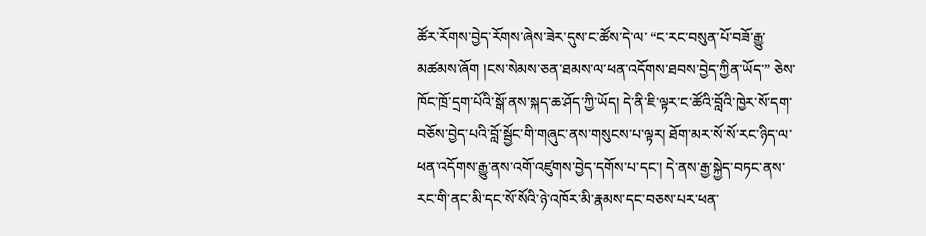ཚོར་རོགས་བྱེད་རོགས་ཞེས་ཟེར་དུས་ང་ཚོས་དེ་ལ་ “ང་རང་བསུན་པོ་བཟོ་རྒྱུ་མཚམས་ཞོག །ངས་སེམས་ཅན་ཐམས་ལ་ཕན་འདོགས་ཐབས་བྱེད་ཀྱིན་ཡོད་” ཅེས་ཁོང་ཁྲོ་དྲག་པོའི་སྒོ་ནས་སྐད་ཆ་ཤོད་ཀྱི་ཡོད། དེ་ནི་ཇི་ལྟར་ང་ཚོའི་བློའི་ཁྱེར་སོ་དག་བཅོས་བྱེད་པའི་བློ་སྦྱོང་གི་གཞུང་ནས་གསུངས་པ་ལྟར། ཐོག་མར་སོ་སོ་རང་ཉིད་ལ་ཕན་འདོགས་རྒྱུ་ནས་འགོ་འཛུགས་བྱེད་དགོས་པ་དང་། དེ་ནས་རྒྱ་སྐྱེད་བཏང་ནས་རང་གི་ནང་མི་དང་སོ་སོའི་ཉེ་འཁོར་མི་རྣམས་དང་བཅས་པར་ཕན་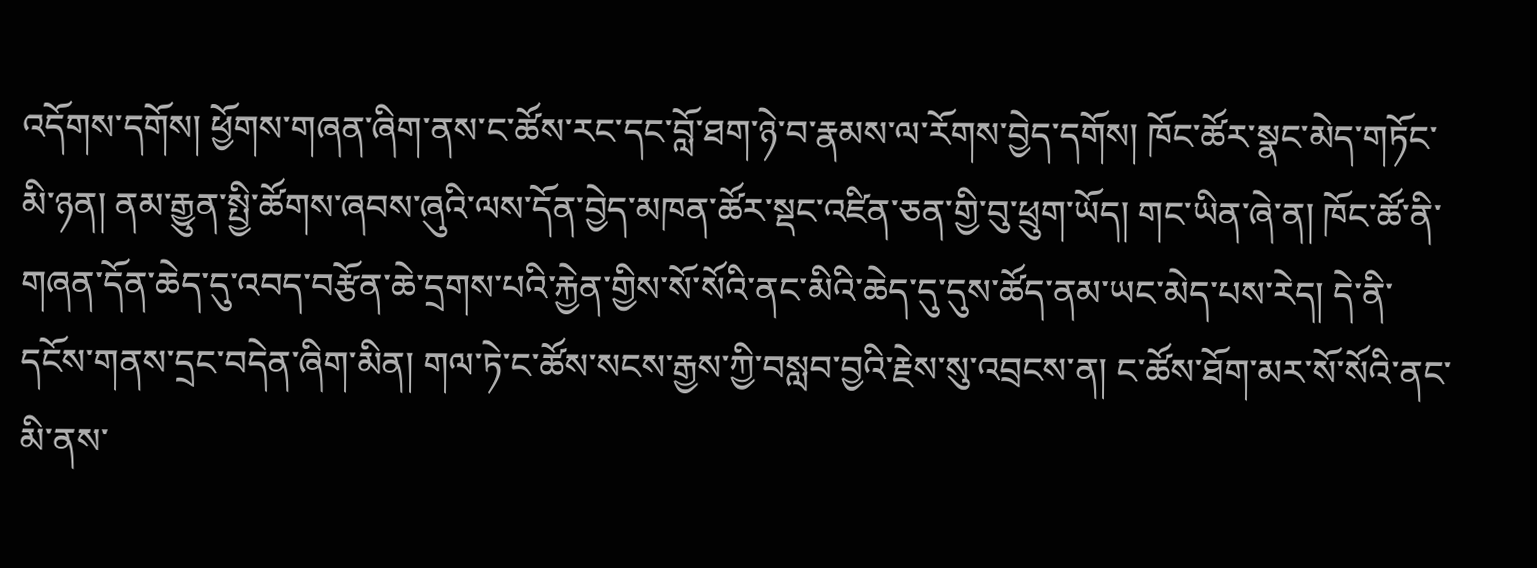འདོགས་དགོས། ཕྱོགས་གཞན་ཞིག་ནས་ང་ཚོས་རང་དང་བློ་ཐག་ཉེ་བ་རྣམས་ལ་རོགས་བྱེད་དགོས། ཁོང་ཚོར་སྣང་མེད་གཏོང་མི་ཉན། ནམ་རྒྱུན་སྤྱི་ཚོགས་ཞབས་ཞུའི་ལས་དོན་བྱེད་མཁན་ཚོར་སྡང་འཛིན་ཅན་གྱི་བུ་ཕྲུག་ཡོད། གང་ཡིན་ཞེ་ན། ཁོང་ཚོ་ནི་གཞན་དོན་ཆེད་དུ་འབད་བརྩོན་ཆེ་དྲགས་པའི་རྐྱེན་གྱིས་སོ་སོའི་ནང་མིའི་ཆེད་དུ་དུས་ཚོད་ནམ་ཡང་མེད་པས་རེད། དེ་ནི་དངོས་གནས་དྲང་བདེན་ཞིག་མིན། གལ་ཏེ་ང་ཚོས་སངས་རྒྱས་ཀྱི་བསླབ་བྱའི་རྗེས་སུ་འབྲངས་ན། ང་ཚོས་ཐོག་མར་སོ་སོའི་ནང་མི་ནས་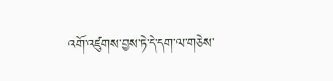འགོ་འཛུགས་བྱས་ཏེ་དེ་དག་ལ་གཅེས་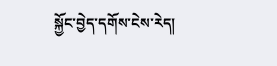སྐྱོང་བྱེད་དགོས་ངེས་རེད།